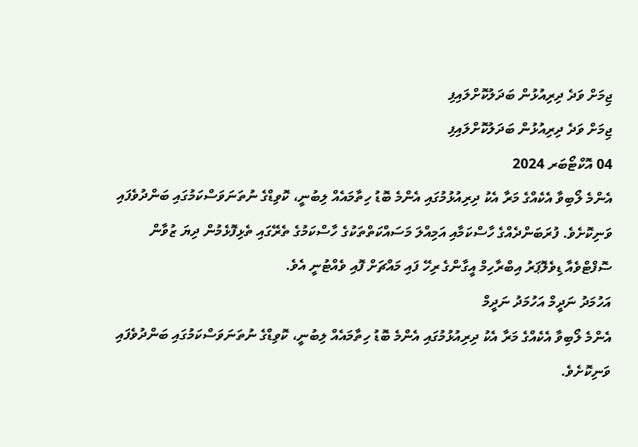ޖިމަށް ވަދެ ދިރިއުޅުން ބަދަލުކޮށްލައިފި
ޖިމަށް ވަދެ ދިރިއުޅުން ބަދަލުކޮށްލައިފި
04 އޮކްޓޯބަރ 2024
އެންމެ ލޯބިވާ އެކެއްގެ މަރާ އެކު ދިރިއުޅުމުގައި އެންމެ ބޮޑު ހިތާމައެއް ލިބުނީ، ކޮވިޑްގެ ނުތަނަވަސްކަމުގައި ބަންދުވެފައި ވަނިކޮށެވެ. ފުރަބަންދެއްގެ ހާސްކަމާއި އަމިއްލަ މަސައްކަތްތަކުގެ ހާސްކަމުގެ ތެރޭގައި ތެޅިފޮޅެމުން ދިޔަ ޒުވާން ސޮފްޓްވެއާ ޑިވެލޮޕަރު އިބްރާހިމް އީގާންގެ ރިހޭ ފައި މައްޗަށް ފޮއި ވެއްޓުނީ އެވެ.
އަހުމަދު ނަދީމް އަހުމަދު ނަދީމް
އެންމެ ލޯބިވާ އެކެއްގެ މަރާ އެކު ދިރިއުޅުމުގައި އެންމެ ބޮޑު ހިތާމައެއް ލިބުނީ، ކޮވިޑްގެ ނުތަނަވަސްކަމުގައި ބަންދުވެފައި ވަނިކޮށެވެ.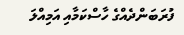ފުރަބަންދެއްގެ ހާސްކަމާއި އަމިއްލަ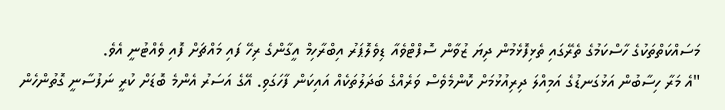މަސައްކަތްތަކުގެ ހާސްކަމުގެ ތެރޭގައި ތެޅިފޮޅެމުން ދިޔަ ޒުވާން ސޮފްޓްވެއާ ޑިވެލޮޕަރު އިބްރާހިމް އީގާންގެ ރިހޭ ފައި މައްޗަށް ފޮއި ވެއްޓުނީ އެވެ.
"އެ މަރާ ހިސާބުން އަޅުގަނޑުގެ އަމިއްލަ ދިރިއުޅުމަށް ކޮންމެވެސް ވަރެއްގެ ބަދަލުތަކެއް އައިކަން ފާހަގަވި. އޭގެ އަސަރު އެންމެ ބޮޑަށް ކުރީ ނަފުސާނީ ގޮތުންހެން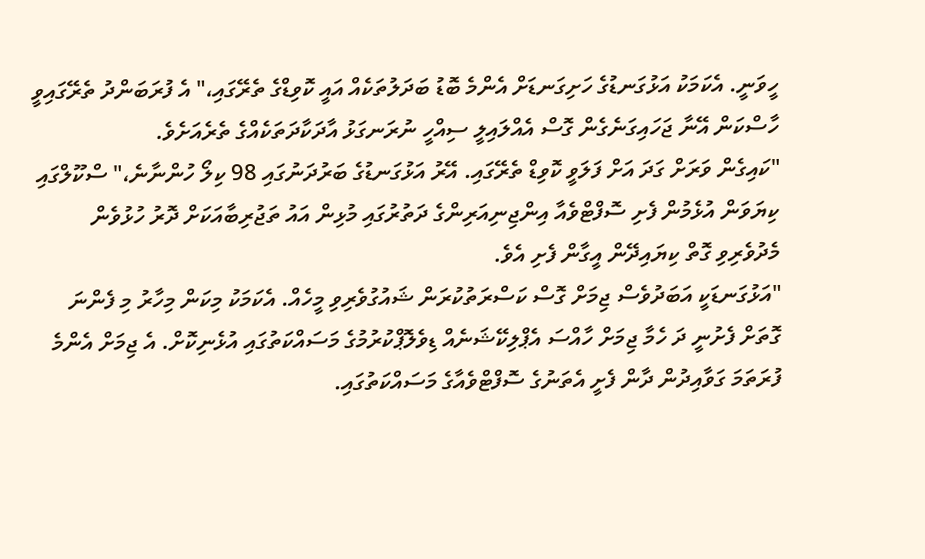ހީވަނީ. އެކަމަކު އަޅުގަނޑުގެ ހަށިގަނޑަށް އެންމެ ބޮޑު ބަދަލުތަކެއް އައީ ކޮވިޑްގެ ތެރޭގައި،" އެ ފުރަބަންދު ތެރޭގައިވީ ހާސްކަން އޭނާ ޖަހައިގަނެގެން ގޮސް އެއްލައިލީ ސިއްހީ ނުރަނގަޅު އާދަކާދަތަކެއްގެ ތެރެއަށެވެ.
"ކައިގެން ވަރަށް ގަދަ އަށް ފަލަވީ ކޮވިޑް ތެރޭގައި. އޭރު އަޅުގަނޑުގެ ބަރުދަނުގައި 98 ކިލޯ ހުންނާނެ،" ސްކޫލްގައި ކިޔަވަން އުޅެމުން ފެށި ސޮފްޓްވެއާ އިންޖިނިއަރިންގެ ދަތުރުގައި މުޅިން އައު ތަޖުރިބާއަކަށް ދޮރު ހުޅުވެން މެދުވެރިވި ގޮތް ކިޔައިދޭން އީގާން ފެށި އެވެ.
"އަޅުގަނޑަކީ އަބަދުވެސް ޖިމަށް ގޮސް ކަސްރަތުކުރަން ޝައުގުވެރިވި މީހެއް. އެކަމަކު މިކަން މިހާރު މި ފެންނަ ގޮތަށް ފެށުނީ ދަ ހެމާ ޖިމަށް ހާއްސަ އެޕްލިކޭޝަނެއް ޑިވެލޮޕްކުރުމުގެ މަސައްކަތުގައި އުޅެނިކޮށް. އެ ޖިމަށް އެންމެ ފުރަތަމަ ގަވާއިދުން ދާން ފެށީ އެތަނުގެ ސޮފްޓްވެއާގެ މަސައްކަތުގައި.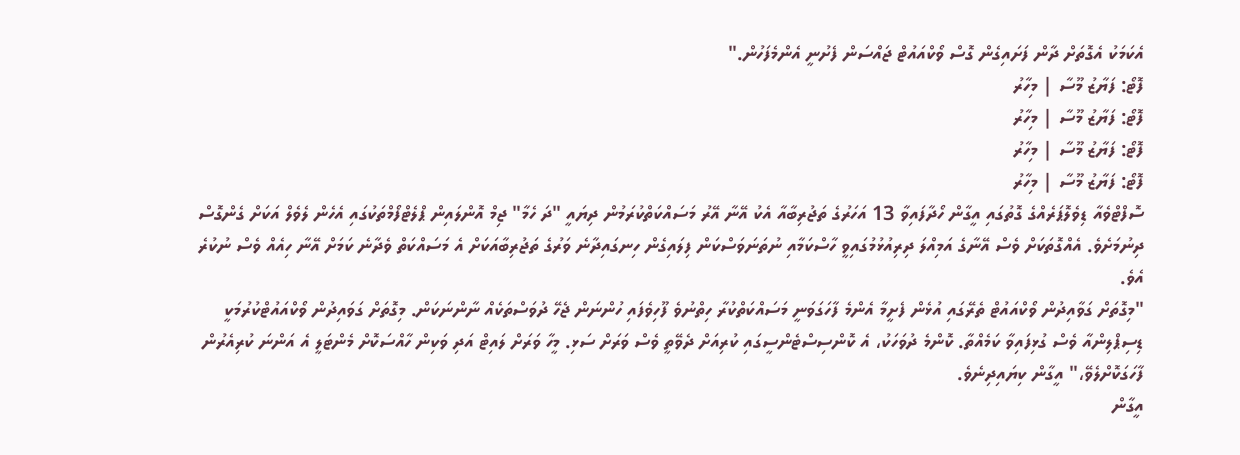އެކަމަކު އެގޮތަށް ދާން ފަށައިގެން ގޮސް ވޯކްއައުޓް ޖައްސަން ފެށުނީ އެންމެފަހުން."
ފޮޓޯ: ފަޔާޒު މޫސާ | މިހާރު
ފޮޓޯ: ފަޔާޒު މޫސާ | މިހާރު
ފޮޓޯ: ފަޔާޒު މޫސާ | މިހާރު
ފޮޓޯ: ފަޔާޒު މޫސާ | މިހާރު
ސޮފްޓްވެއާ ޑިވެލޮޕަރެއްގެ ގޮތުގައި އީގާން ހޯދާފައިވާ 13 އަހަރުގެ ތަޖުރިބާއާ އެކު އޭނާ އޭރު މަސައްކަތްކުރަމުން ދިޔައީ "ދަ ހެމާ" ޖިމް އޮންލައިން ޕްލެޓްފޯމްތަކުގައި އެހެން ލެވެލް އަކަށް ގެންގޮސް ދިނުމަށެވެ. އެއްގޮތަކަށް ވެސް އޭނާގެ އަމިއްލަ ދިރިއުޅުމުގައިވީ ހާސްކަމާއި ނުތަނަވަސްކަން ފިލައިގެން ހިނގައިދާނެ ވަރުގެ ތަޖުރިބާއަކަށް އެ މަސައްކަތް ވެދާނެ ކަމަށް އޭނާ ހިއެއް ވެސް ނުކުރެ އެވެ.
"މިގޮތަށް ގަވާއިދުން ވޯކްއައުޓް ތެރޭގައި އުޅެން ފެށީމާ އެންމެ ފާހަގަވަނީ މަސައްކަތްކުރާ ހިތްނުވެ ފޫހިވެފައި ހުންނަން ޖެހޭ ދުވަސްތަކެއް ނާންނަކަން. މިގޮތަށް ގަވައިދުން ވޯކްއައުޓްކުރުމަކީ ޑިސިޕްލިންއާ ވެސް ގުޅިފައިވާ ކަމެއްތާ. ކޮންމެ ދުވަހަކު، އެ ކޮންސިސްޓެންސީގައި ކުރިއަށް ދެވޭތީ ވެސް ވަރަށް ސަޅި. މީހާ ވަރަށް ލައިޓް އަދި ވަކިން ހާއްސަކޮށް މެންޓަލީ އެ އަންނަ ކުރިއެރުން ފާހަގަކޮށްލެވޭ،" އީގާން ކިޔައިދިނެވެ.
އީގާން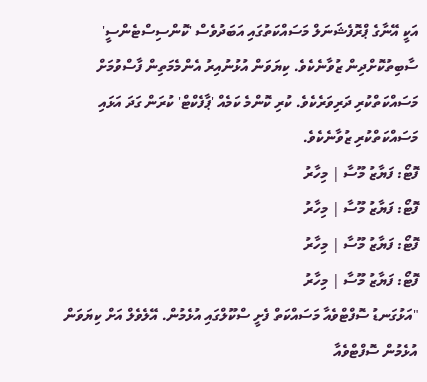އަކީ އޭނާގެ ޕްރޮފެޝަނަލް މަސައްކަތުގައި އަބަދުވެސް 'ކޮންސިސްޓެންސީ' ސާބިތުކޮށްދިން ޒުވާނެކެވެ. ކިޔަވަން އުޅުނުއިރު އެންމެމަތިން ފާސްވުމަށް މަސައްކަތްކުރި ދަރިވަރެކެވެ. ކުރި ކޮންމެ ކަމެއް 'ޕާފެކްޓް' ކުރަން ގަދަ އަޅައި މަސައްކަތްކުރި ޒުވާނެކެވެ.
ފޮޓޯ: ފަޔާޒު މޫސާ | މިހާރު
ފޮޓޯ: ފަޔާޒު މޫސާ | މިހާރު
ފޮޓޯ: ފަޔާޒު މޫސާ | މިހާރު
ފޮޓޯ: ފަޔާޒު މޫސާ | މިހާރު
"އަޅުގަނޑު ސޮފްޓްވެއާ މަސައްކަތް ފެށީ ސްކޫލްގައި އުޅެމުން. އޭލެވެލް އަށް ކިޔަވަން އުޅެމުން ސޮފްޓްވެއާ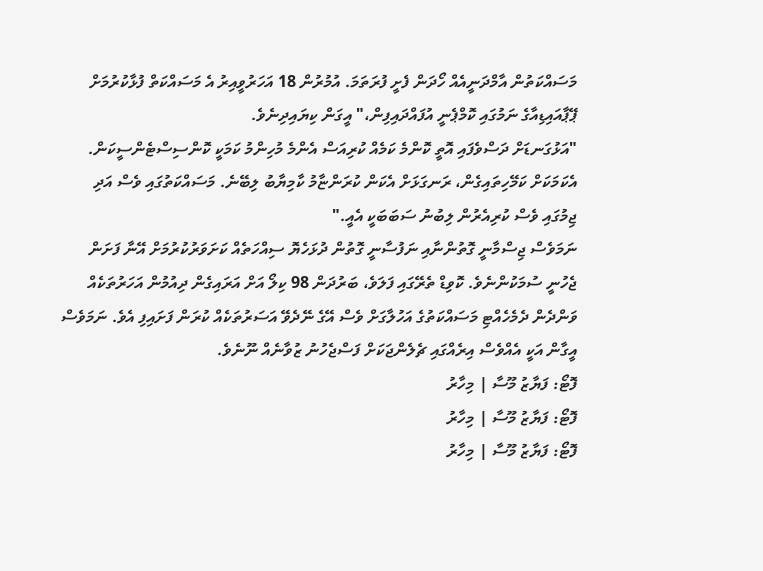މަސައްކަތުން އާމްދަނީއެއް ހޯދަން ފެށީ ފުރަތަމަ. އުމުރުން 18 އަހަރުވީއިރު އެ މަސައްކަތް ފުޅާކުރުމަށް ޕޭޕާއައިޑިއާގެ ނަމުގައި ކޮމްޕެނީ އުފައްދައިފިން،" އީގަން ކިޔައިދިނެވެ.
"އަޅުގަނޑަށް ދަސްވެފައި އޮތީ ކޮންމެ ކަމެއް ކުރިއަސް އެންމެ މުހިންމު ކަމަކީ ކޮންސިސްޓެންސީކަން. އެކަމަކަށް ކަމޭހިތައިގެން، ރަނގަޅަށް އެކަން ކުރަންޏާމު ކާމިޔާބު ލިބޭނެ. މަސައްކަތުގައި ވެސް އަދި ޖިމުގައި ވެސް ކުރިއެރުން ލިބުނު ސަބަބަކީ އެއީ."
ނަމަވެސް ޖިސްމާނީ ގޮތުންނާއި ނަފުސާނީ ގޮތުން ދުޅަހެޔޮ ސިއްހަތެއް ކަށަވަރުކުރުމަށް އޭނާ ފަށަން ޖެހުނީ ސުމަކުންނެވެ. ކޮވިޑް ތެރޭގައި ފަލަވެ، ބަރުދަން 98 ކިލޯ އަށް އަރައިގެން ދިއުމުން އަހަރުތަކެއް ވަންދެން ދެމެހެއްޓި މަސައްކަތުގެ އަހުލާގަށް ވެސް އޭގެ ނޭދެވޭ އަސަރުތަކެއް ކުރަން ފަށައިފި އެވެ. ނަމަވެސް އީގާން އަކީ އެއްވެސް އިރެއްގައި ޗެލެންޖަކަށް ފަސްޖެހުނު ޒުވާނެއް ނޫނެވެ.
ފޮޓޯ: ފަޔާޒު މޫސާ | މިހާރު
ފޮޓޯ: ފަޔާޒު މޫސާ | މިހާރު
ފޮޓޯ: ފަޔާޒު މޫސާ | މިހާރު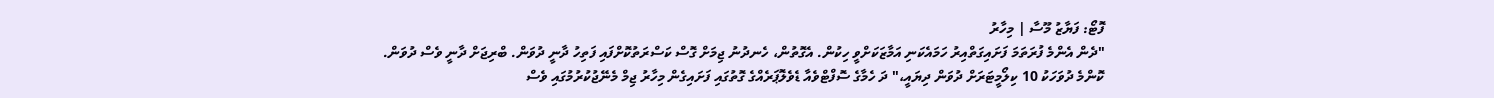ފޮޓޯ: ފަޔާޒު މޫސާ | މިހާރު
"ދެން އެންމެ ފުރަތަމަ ފަށައިގަތްއިރު ހަމައެކަނި އަމާޒަކަށްވީ ހިކުން. އެގޮތުން، ހެނދުނު ޖިމަށް ގޮސް ކަސްރަތުކޮށްފައި ފަތިހު ދާނީ ދުވަން. ބްރިޖަށް ދާނީ ވެސް ދުވަން. ކޮންމެ ދުވަހަކު 10 ކިލޯމީޓަރަށް ދުވަން ދިޔައީ،" ދަ ހެމާގެ ސޮފްޓްވެއާ ޑެވެލޮޕަރެއްގެ ގޮތުގައި ފަށައިގެން މިހާރު ޖިމް މެނޭޖުކުރުމުގައި ވެސް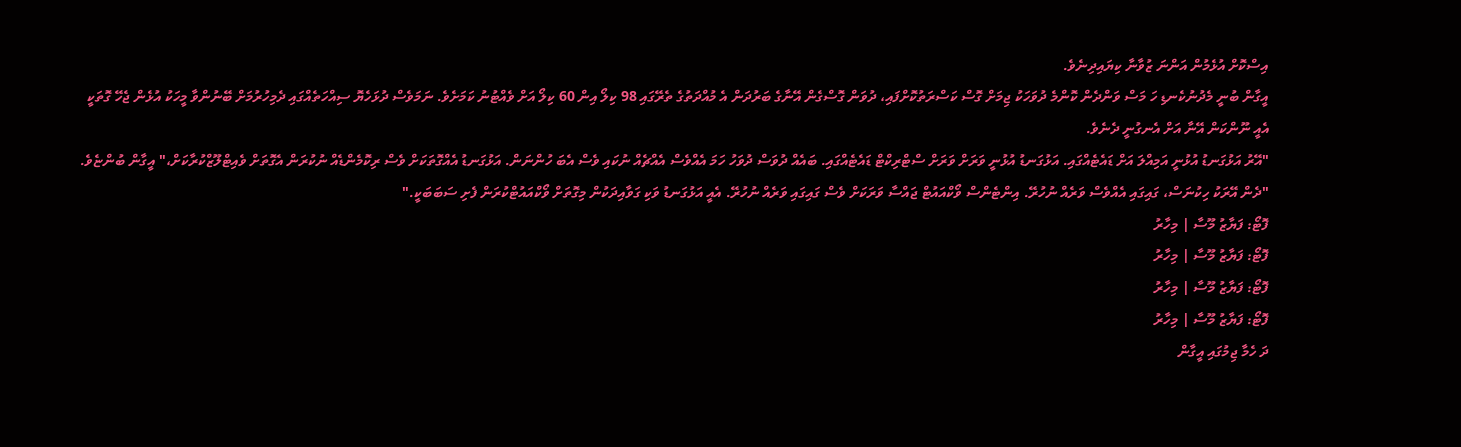އިސްކޮށް އުޅެމުން އަންނަ ޒުވާނާ ކިޔައިދިނެވެ.
އީގާން ބުނީ މެދުނުކެނޑި ހަ މަސް ވަންދެން ކޮންމެ ދުވަހަކު ޖިމަށް ގޮސް ކަސްރަތުކޮށްފައި، ދުވަން ގޮސްގެން އޭނާގެ ބަރުދަން އެ މުއްދަތުގެ ތެރޭގައި 98 ކިލޯ އިން 60 ކިލޯ އަށް ވެއްޓުނު ކަމަށެވެ. ނަމަވެސް ދުޅަހެޔޮ ސިއްހަތެއްގައި ދެމިހުރުމަށް ބޭނުންވާ މީހަކު އުޅެން ޖެހޭ ގޮތަކީ އެއީ ނޫންކަން އޭނާ އަށް އެނގުނީ ދެނެވެ.
"އޭރު އަޅުގަނޑު އުޅުނީ އަމިއްލަ އަށް ޑައެޓެއްގައި. އަޅުގަނޑު އުޅުނީ ވަރަށް ވަރަށް ސްޓްރިކްޓް ޑައެޓެއްގައި. ބައެއް ދުވަސް ދުވަހު ހަމަ އެއްވެސް އެއްޗެއް ނުކައި ވެސް އެބަ ހުންނަން. އަޅުގަނޑު އެއްގޮތަކަށް ވެސް ރިކޮމެންޑެއް ނުކުރަން އެގޮތަށް ވެއިޓްލޫޒްކުރާކަށް،" އީގާން ބުންޏެވެ.
"ދެން އޭރަކު ހިކުނަސް، ގައިގައި އެއްވެސް ވަރެއް ނުހުރޭ. އިންޓެންސް ވޯކްއައުޓް ޖައްސާ ވަރަކަށް ވެސް ގައިގައި ވަރެއް ނުހުރޭ. އެއީ އަޅުގަނޑު ވަކި ގަވާއިދަކުން މިގޮތަށް ވޯކްއައުޓްކުރަން ފެށި ސަބަބަކީ."
ފޮޓޯ: ފަޔާޒު މޫސާ | މިހާރު
ފޮޓޯ: ފަޔާޒު މޫސާ | މިހާރު
ފޮޓޯ: ފަޔާޒު މޫސާ | މިހާރު
ފޮޓޯ: ފަޔާޒު މޫސާ | މިހާރު
ދަ ހެމާ ޖިމުގައި އީގާން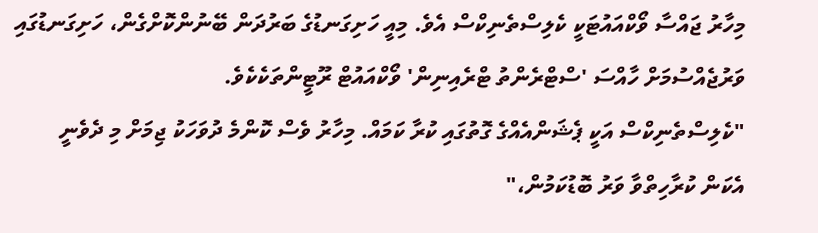މިހާރު ޖައްސާ ވޯކްއައުޓަކީ ކެލިސްތެނިކްސް އެވެ. މިއީ ހަށިގަނޑުގެ ބަރުދަން ބޭނުންކޮށްގެން، ހަށިގަނޑުގައި ވަރުޖެއްސުމަށް ހާއްސަ 'ސްޓްރެންތު ޓްރެއިނިން' ވޯކްއައުޓް ރޫޓީންތަކެކެވެ.
"ކެލިސްތެނިކްސް އަކީ ޕެޝަންއެއްގެ ގޮތުގައި ކުރާ ކަމައް. މިހާރު ވެސް ކޮންމެ ދުވަހަކު ޖިމަށް މި ދެވެނީ އެކަން ކުރާހިތްވާ ވަރު ބޮޑުކަމުން،"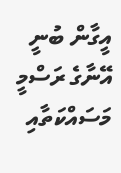އީގާން ބުނީ އޭނާގެ ރަސްމީ މަސައްކަތާއި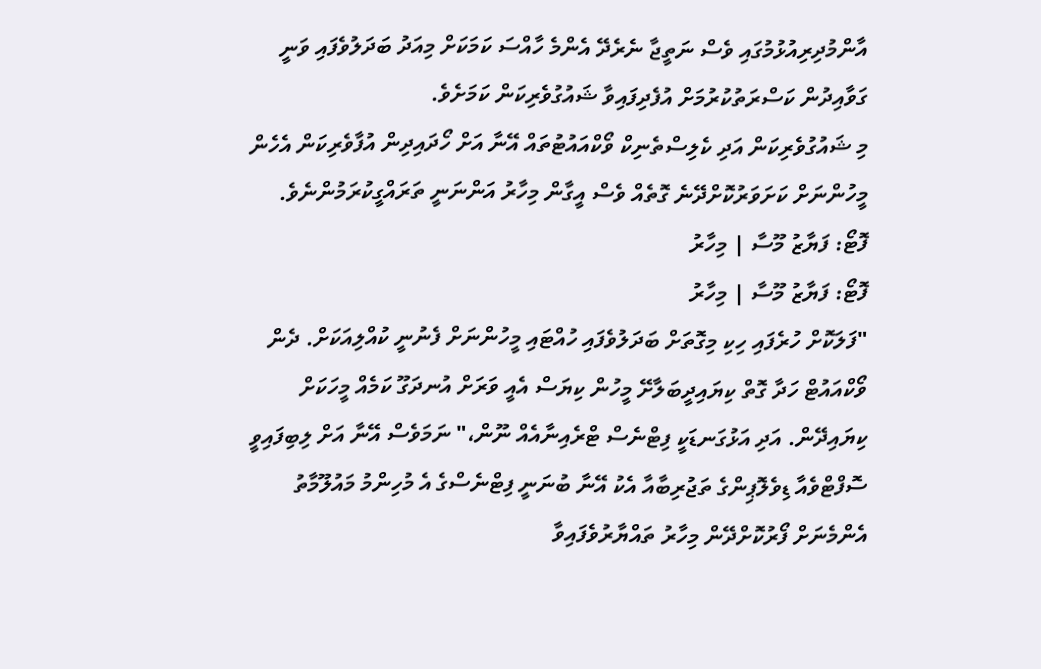އާންމުދިރިއުޅުމުގައި ވެސް ނަތީޖާ ނެރެދޭ އެންމެ ހާއްސަ ކަމަކަށް މިއަދު ބަދަލުވެފައި ވަނީ ގަވާއިދުން ކަސްރަތުކުރުމަށް އުފެދިފައިވާ ޝައުގުވެރިކަން ކަމަށެވެ.
މި ޝައުގުވެރިކަން އަދި ކެލިސްތެނިކް ވޯކްއައުޓުތައް އޭނާ އަށް ހޯދައިދިން އުފާވެރިކަން އެހެން މީހުންނަށް ކަށަވަރުކޮށްދޭނެ ގޮތެއް ވެސް އީގާން މިހާރު އަންނަނީ ތަރައްގީކުރަމުންނެވެ.
ފޮޓޯ: ފަޔާޒު މޫސާ | މިހާރު
ފޮޓޯ: ފަޔާޒު މޫސާ | މިހާރު
"ފަލަކޮށް ހުރެފައި ހިކި މިގޮތަށް ބަދަލުވެފައި ހުއްޓައި މީހުންނަށް ފެނުނީ ކުއްލިއަކަށް. ދެން ވޯކްއައުޓް ހަދާ ގޮތް ކިޔައިދީބަލާށޭ މީހުން ކިޔަސް އެއީ ވަރަށް އުނދަގޫ ކަމެއް މީހަކަށް ކިޔައިދޭން. އަދި އަޅުގަނޑަކީ ފިޓްނެސް ޓްރެއިނާއެއް ނޫން،" ނަމަވެސް އޭނާ އަށް ލިބިފައިވީ ސޮފްޓްވެއާ ޑިވެލޮޕިންގެ ތަޖުރިބާއާ އެކު އޭނާ ބުނަނީ ފިޓްނެސްގެ އެ މުހިންމު މައުލޫމާތު އެންމެނަށް ފޯރުކޮށްދޭން މިހާރު ތައްޔާރުވެފައިވާ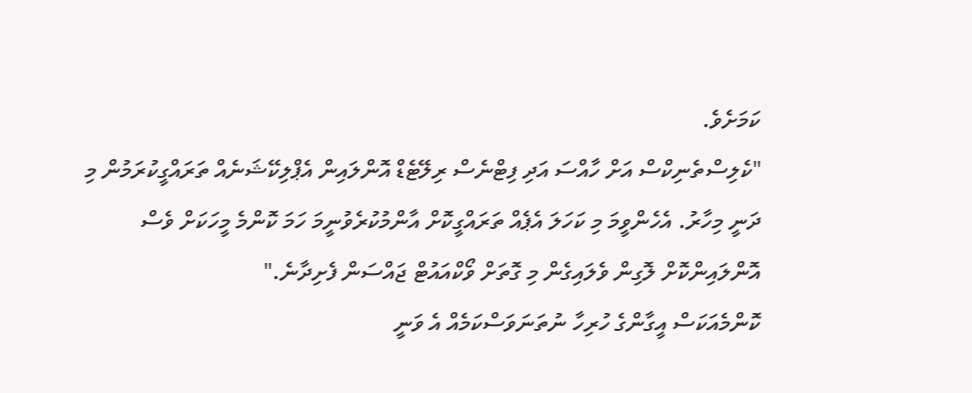ކަމަށެވެ.
"ކެލިސްތެނިކްސް އަށް ހާއްސަ އަދި ފިޓްނެސް ރިލޭޓެޑް އޮންލައިން އެޕްލިކޭޝަނެއް ތަރައްގީކުރަމުން މި ދަނީ މިހާރު. އެހެންވީމަ މި ކަހަލަ އެޕެއް ތަރައްގީކޮށް އާންމުކުރެވުނީމަ ހަމަ ކޮންމެ މީހަކަށް ވެސް އޮންލައިންކޮށް ލޮގިން ވެލައިގެން މި ގޮތަށް ވޯކްއައުޓް ޖައްސަން ފެށިދާނެ."
ކޮންމެއަކަސް އީގާންގެ ހުރިހާ ނުތަނަވަސްކަމެއް އެ ވަނީ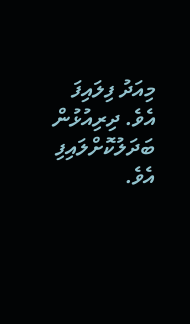މިއަދު ފިލައިފަ އެވެ. ދިރިއުޅުން ބަދަލުކޮށްލައިފި އެވެ.